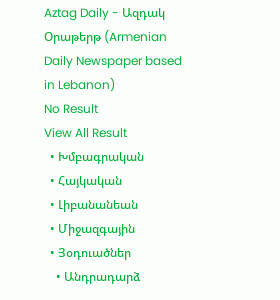Aztag Daily - Ազդակ Օրաթերթ (Armenian Daily Newspaper based in Lebanon)
No Result
View All Result
  • Խմբագրական
  • Հայկական
  • Լիբանանեան
  • Միջազգային
  • Յօդուածներ
    • Անդրադարձ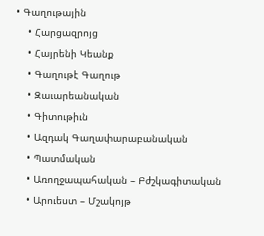• Գաղութային
    • Հարցազրոյց
    • Հայրենի Կեանք
    • Գաղութէ Գաղութ
    • Զաւարեանական
    • Գիտութիւն
    • Ազդակ Գաղափարաբանական
    • Պատմական
    • Առողջապահական – Բժշկագիտական
    • Արուեստ – Մշակոյթ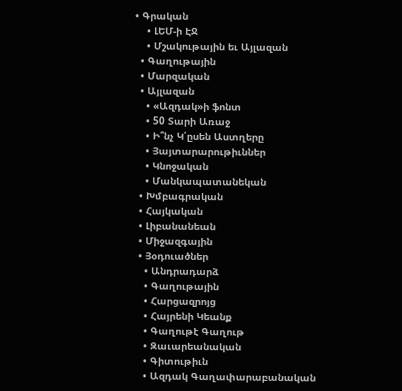• Գրական
    • ԼԵՄ-ի ԷՋ
    • Մշակութային եւ Այլազան
  • Գաղութային
  • Մարզական
  • Այլազան
    • «Ազդակ»ի ֆոնտ
    • 50 Տարի Առաջ
    • Ի՞նչ Կ՛ըսեն Աստղերը
    • Յայտարարութիւններ
    • Կնոջական
    • Մանկապատանեկան
  • Խմբագրական
  • Հայկական
  • Լիբանանեան
  • Միջազգային
  • Յօդուածներ
    • Անդրադարձ
    • Գաղութային
    • Հարցազրոյց
    • Հայրենի Կեանք
    • Գաղութէ Գաղութ
    • Զաւարեանական
    • Գիտութիւն
    • Ազդակ Գաղափարաբանական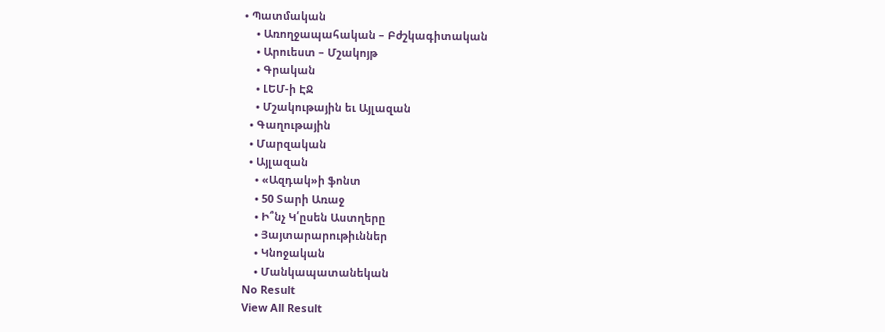• Պատմական
    • Առողջապահական – Բժշկագիտական
    • Արուեստ – Մշակոյթ
    • Գրական
    • ԼԵՄ-ի ԷՋ
    • Մշակութային եւ Այլազան
  • Գաղութային
  • Մարզական
  • Այլազան
    • «Ազդակ»ի ֆոնտ
    • 50 Տարի Առաջ
    • Ի՞նչ Կ՛ըսեն Աստղերը
    • Յայտարարութիւններ
    • Կնոջական
    • Մանկապատանեկան
No Result
View All Result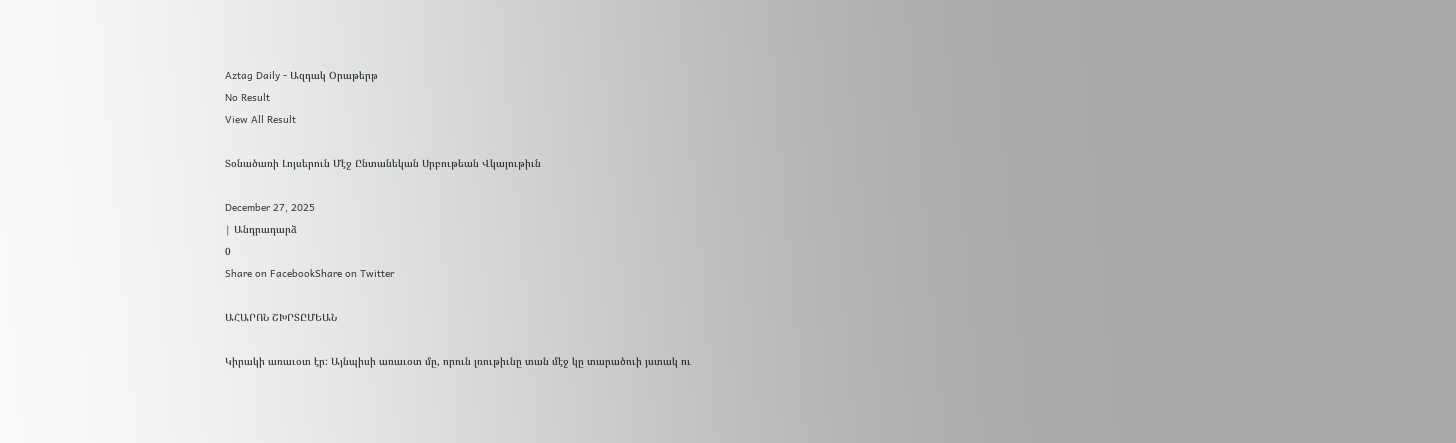Aztag Daily - Ազդակ Օրաթերթ
No Result
View All Result

Տօնածառի Լոյսերուն Մէջ Ընտանեկան Սրբութեան Վկայութիւն

December 27, 2025
| Անդրադարձ
0
Share on FacebookShare on Twitter

ԱՀԱՐՈՆ ՇԽՐՏԸՄԵԱՆ

Կիրակի առաւօտ էր: Այնպիսի առաւօտ մը, որուն լռութիւնը տան մէջ կը տարածուի յստակ ու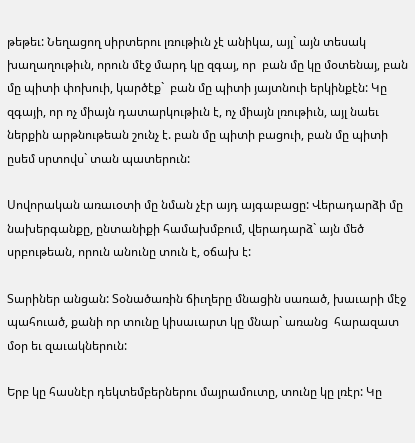թեթեւ: Նեղացող սիրտերու լռութիւն չէ անիկա, այլ` այն տեսակ խաղաղութիւն, որուն մէջ մարդ կը զգայ, որ  բան մը կը մօտենայ, բան մը պիտի փոխուի, կարծէք`  բան մը պիտի յայտնուի երկինքէն: Կը զգայի, որ ոչ միայն դատարկութիւն է, ոչ միայն լռութիւն, այլ նաեւ ներքին արթնութեան շունչ է. բան մը պիտի բացուի, բան մը պիտի ըսեմ սրտովս` տան պատերուն:

Սովորական առաւօտի մը նման չէր այդ այգաբացը: Վերադարձի մը նախերգանքը, ընտանիքի համախմբում, վերադարձ` այն մեծ սրբութեան, որուն անունը տուն է, օճախ է:

Տարիներ անցան: Տօնածառին ճիւղերը մնացին սառած, խաւարի մէջ պահուած, քանի որ տունը կիսաւարտ կը մնար` առանց  հարազատ մօր եւ զաւակներուն:

Երբ կը հասնէր դեկտեմբերներու մայրամուտը, տունը կը լռէր: Կը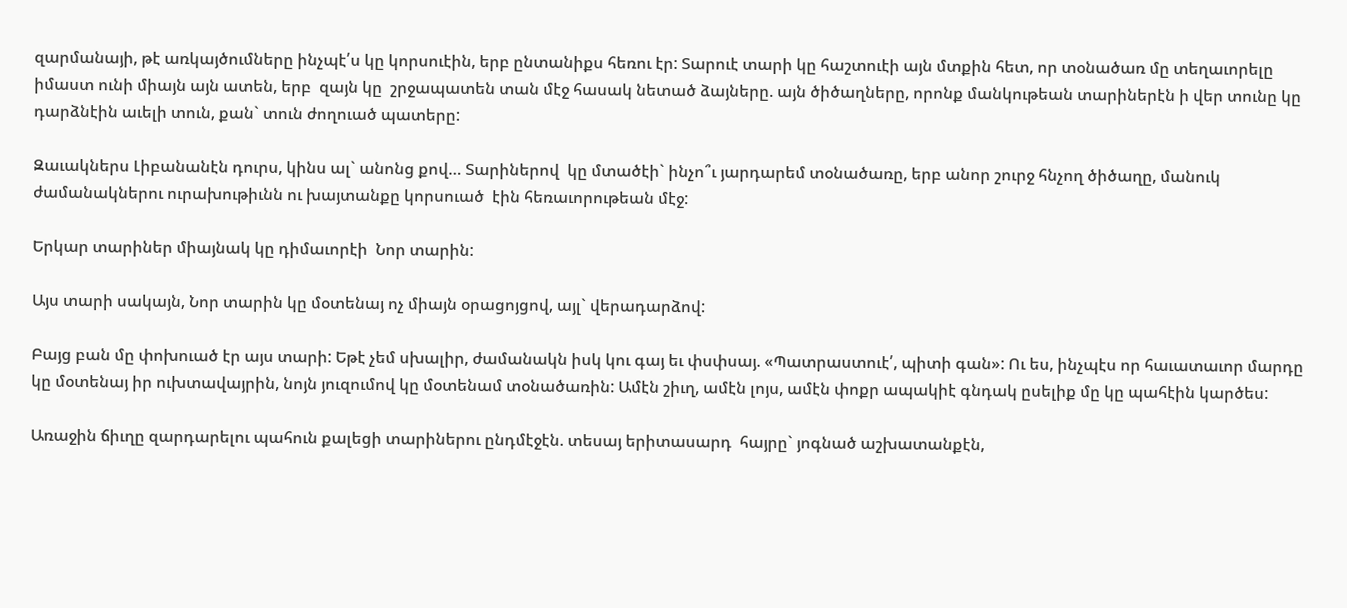զարմանայի, թէ առկայծումները ինչպէ՛ս կը կորսուէին, երբ ընտանիքս հեռու էր: Տարուէ տարի կը հաշտուէի այն մտքին հետ, որ տօնածառ մը տեղաւորելը իմաստ ունի միայն այն ատեն, երբ  զայն կը  շրջապատեն տան մէջ հասակ նետած ձայները. այն ծիծաղները, որոնք մանկութեան տարիներէն ի վեր տունը կը դարձնէին աւելի տուն, քան` տուն ժողուած պատերը:

Զաւակներս Լիբանանէն դուրս, կինս ալ` անոնց քով… Տարիներով  կը մտածէի` ինչո՞ւ յարդարեմ տօնածառը, երբ անոր շուրջ հնչող ծիծաղը, մանուկ ժամանակներու ուրախութիւնն ու խայտանքը կորսուած  էին հեռաւորութեան մէջ:

Երկար տարիներ միայնակ կը դիմաւորէի  Նոր տարին:

Այս տարի սակայն, Նոր տարին կը մօտենայ ոչ միայն օրացոյցով, այլ` վերադարձով:

Բայց բան մը փոխուած էր այս տարի: Եթէ չեմ սխալիր, ժամանակն իսկ կու գայ եւ փսփսայ. «Պատրաստուէ՛, պիտի գան»: Ու ես, ինչպէս որ հաւատաւոր մարդը կը մօտենայ իր ուխտավայրին, նոյն յուզումով կը մօտենամ տօնածառին: Ամէն շիւղ, ամէն լոյս, ամէն փոքր ապակիէ գնդակ ըսելիք մը կը պահէին կարծես:

Առաջին ճիւղը զարդարելու պահուն քալեցի տարիներու ընդմէջէն. տեսայ երիտասարդ  հայրը` յոգնած աշխատանքէն,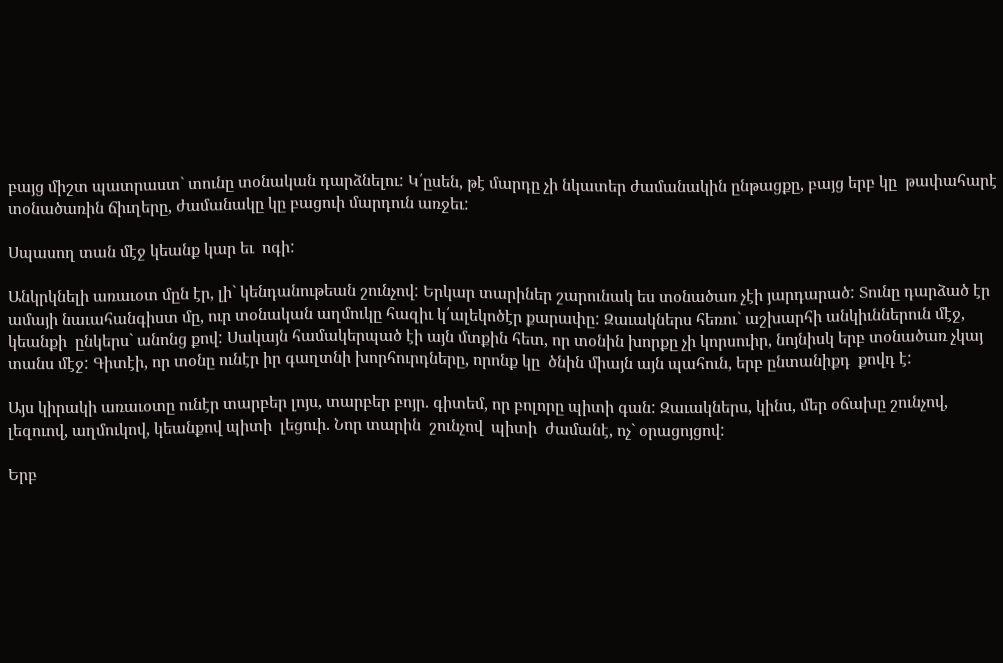բայց միշտ պատրաստ` տունը տօնական դարձնելու: Կ՛ըսեն, թէ մարդը չի նկատեր ժամանակին ընթացքը, բայց երբ կը  թափահարէ տօնածառին ճիւղերը, ժամանակը կը բացուի մարդուն առջեւ:

Սպասող տան մէջ կեանք կար եւ  ոգի:

Անկրկնելի առաւօտ մըն էր, լի` կենդանութեան շունչով: Երկար տարիներ շարունակ ես տօնածառ չէի յարդարած: Տունը դարձած էր ամայի նաւահանգիստ մը, ուր տօնական աղմուկը հազիւ կ՛ալեկոծէր քարափը: Զաւակներս հեռու` աշխարհի անկիւններուն մէջ, կեանքի  ընկերս` անոնց քով: Սակայն համակերպած էի այն մտքին հետ, որ տօնին խորքը չի կորսուիր, նոյնիսկ երբ տօնածառ չկայ տանս մէջ: Գիտէի, որ տօնը ունէր իր գաղտնի խորհուրդները, որոնք կը  ծնին միայն այն պահուն, երբ ընտանիքդ  քովդ է:

Այս կիրակի առաւօտը ունէր տարբեր լոյս, տարբեր բոյր. գիտեմ, որ բոլորը պիտի գան: Զաւակներս, կինս, մեր օճախը շունչով, լեզուով, աղմուկով, կեանքով պիտի  լեցուի. Նոր տարին  շունչով  պիտի  ժամանէ, ոչ` օրացոյցով:

Երբ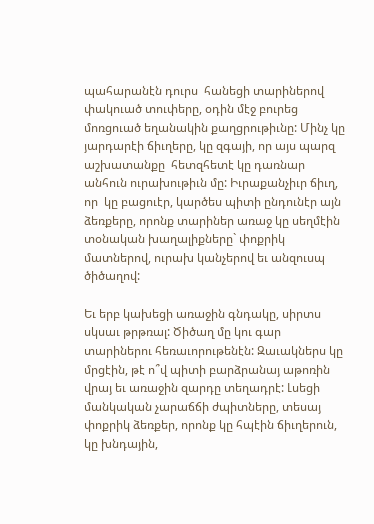պահարանէն դուրս  հանեցի տարիներով փակուած տուփերը, օդին մէջ բուրեց մոռցուած եղանակին քաղցրութիւնը: Մինչ կը յարդարէի ճիւղերը, կը զգայի, որ այս պարզ աշխատանքը  հետզհետէ կը դառնար  անհուն ուրախութիւն մը: Իւրաքանչիւր ճիւղ, որ  կը բացուէր, կարծես պիտի ընդունէր այն ձեռքերը, որոնք տարիներ առաջ կը սեղմէին տօնական խաղալիքները` փոքրիկ մատներով, ուրախ կանչերով եւ անզուսպ ծիծաղով:

Եւ երբ կախեցի առաջին գնդակը, սիրտս սկսաւ թրթռալ: Ծիծաղ մը կու գար տարիներու հեռաւորութենէն: Զաւակներս կը մրցէին, թէ ո՞վ պիտի բարձրանայ աթոռին վրայ եւ առաջին զարդը տեղադրէ: Լսեցի մանկական չարաճճի ժպիտները, տեսայ փոքրիկ ձեռքեր, որոնք կը հպէին ճիւղերուն, կը խնդային,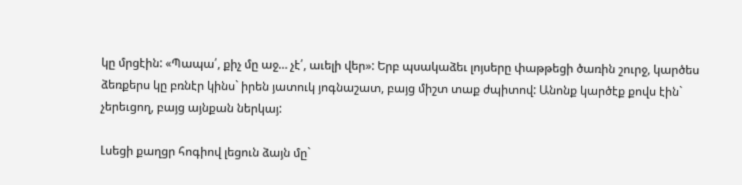կը մրցէին: «Պապա՛, քիչ մը աջ… չէ՛, աւելի վեր»: Երբ պսակաձեւ լոյսերը փաթթեցի ծառին շուրջ, կարծես ձեռքերս կը բռնէր կինս` իրեն յատուկ յոգնաշատ, բայց միշտ տաք ժպիտով: Անոնք կարծէք քովս էին` չերեւցող, բայց այնքան ներկայ:

Լսեցի քաղցր հոգիով լեցուն ձայն մը`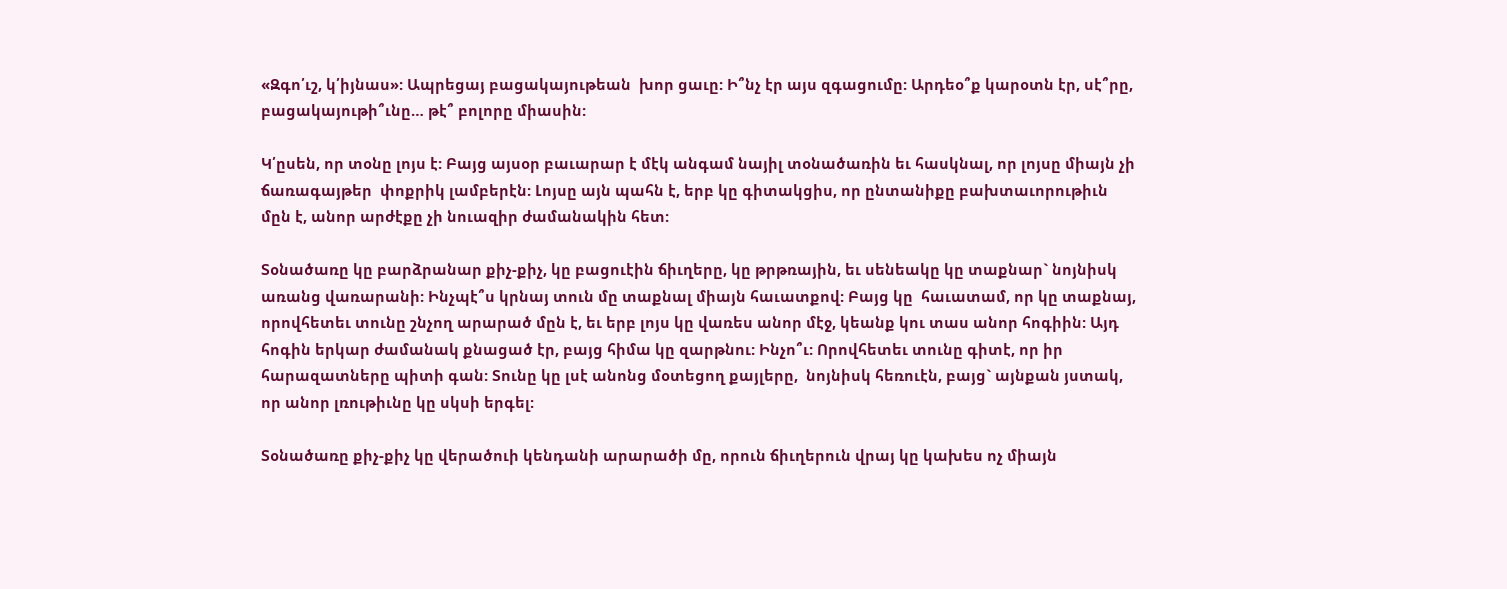«Զգո՛ւշ, կ՛իյնաս»: Ապրեցայ բացակայութեան  խոր ցաւը: Ի՞նչ էր այս զգացումը: Արդեօ՞ք կարօտն էր, սէ՞րը, բացակայութի՞ւնը… թէ՞ բոլորը միասին:

Կ՛ըսեն, որ տօնը լոյս է: Բայց այսօր բաւարար է մէկ անգամ նայիլ տօնածառին եւ հասկնալ, որ լոյսը միայն չի  ճառագայթեր  փոքրիկ լամբերէն: Լոյսը այն պահն է, երբ կը գիտակցիս, որ ընտանիքը բախտաւորութիւն մըն է, անոր արժէքը չի նուազիր ժամանակին հետ:

Տօնածառը կը բարձրանար քիչ-քիչ, կը բացուէին ճիւղերը, կը թրթռային, եւ սենեակը կը տաքնար` նոյնիսկ առանց վառարանի: Ինչպէ՞ս կրնայ տուն մը տաքնալ միայն հաւատքով: Բայց կը  հաւատամ, որ կը տաքնայ, որովհետեւ տունը շնչող արարած մըն է, եւ երբ լոյս կը վառես անոր մէջ, կեանք կու տաս անոր հոգիին: Այդ հոգին երկար ժամանակ քնացած էր, բայց հիմա կը զարթնու: Ինչո՞ւ: Որովհետեւ տունը գիտէ, որ իր հարազատները պիտի գան: Տունը կը լսէ անոնց մօտեցող քայլերը,  նոյնիսկ հեռուէն, բայց` այնքան յստակ, որ անոր լռութիւնը կը սկսի երգել:

Տօնածառը քիչ-քիչ կը վերածուի կենդանի արարածի մը, որուն ճիւղերուն վրայ կը կախես ոչ միայն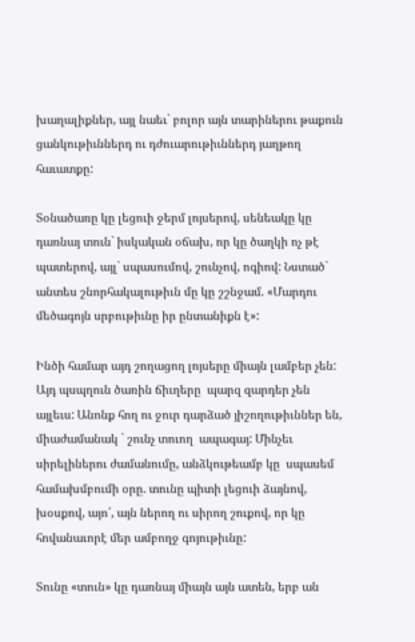խաղալիքներ, այլ նաեւ` բոլոր այն տարիներու թաքուն ցանկութիւններդ ու դժուարութիւններդ յաղթող հաւատքը:

Տօնածառը կը լեցուի ջերմ լոյսերով, սենեակը կը  դառնայ տուն` իսկական օճախ, որ կը ծաղկի ոչ թէ պատերով, այլ` սպասումով, շունչով, ոգիով: Նստած` անտես շնորհակալութիւն մը կը շշնջամ. «Մարդու մեծագոյն սրբութիւնը իր ընտանիքն է»:

Ինծի համար այդ շողացող լոյսերը միայն լամբեր չեն: Այդ պսպղուն ծառին ճիւղերը  պարզ զարդեր չեն այլեւս: Անոնք հող ու ջուր դարձած յիշողութիւններ են, միաժամանակ ` շունչ տուող  ապագայ: Մինչեւ սիրելիներու ժամանումը, անձկութեամբ կը  սպասեմ  համախմբումի օրը. տունը պիտի լեցուի ձայնով, խօսքով, այո՛, այն ներող ու սիրող շուքով, որ կը հովանաւորէ մեր ամբողջ գոյութիւնը:

Տունը «տուն» կը դառնայ միայն այն ատեն, երբ ան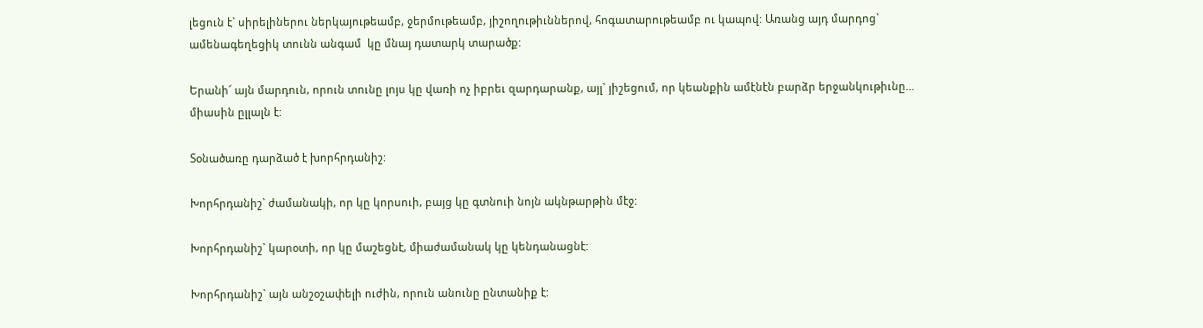լեցուն է` սիրելիներու ներկայութեամբ, ջերմութեամբ, յիշողութիւններով, հոգատարութեամբ ու կապով: Առանց այդ մարդոց` ամենագեղեցիկ տունն անգամ  կը մնայ դատարկ տարածք:

Երանի՜ այն մարդուն, որուն տունը լոյս կը վառի ոչ իբրեւ զարդարանք, այլ` յիշեցում, որ կեանքին ամէնէն բարձր երջանկութիւնը… միասին ըլլալն է:

Տօնածառը դարձած է խորհրդանիշ:

Խորհրդանիշ` ժամանակի, որ կը կորսուի, բայց կը գտնուի նոյն ակնթարթին մէջ:

Խորհրդանիշ` կարօտի, որ կը մաշեցնէ, միաժամանակ կը կենդանացնէ:

Խորհրդանիշ` այն անշօշափելի ուժին, որուն անունը ընտանիք է: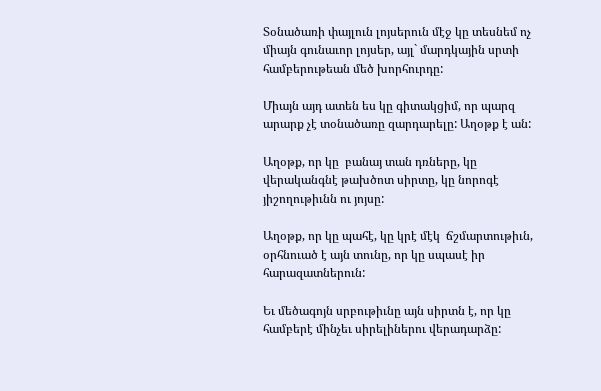Տօնածառի փայլուն լոյսերուն մէջ կը տեսնեմ ոչ միայն գունաւոր լոյսեր, այլ` մարդկային սրտի համբերութեան մեծ խորհուրդը:

Միայն այդ ատեն ես կը գիտակցիմ, որ պարզ արարք չէ տօնածառը զարդարելը: Աղօթք է ան:

Աղօթք, որ կը  բանայ տան դռները, կը վերականգնէ թախծոտ սիրտը, կը նորոգէ յիշողութիւնն ու յոյսը:

Աղօթք, որ կը պահէ, կը կրէ մէկ  ճշմարտութիւն, օրհնուած է այն տունը, որ կը սպասէ իր հարազատներուն:

Եւ մեծագոյն սրբութիւնը այն սիրտն է, որ կը համբերէ մինչեւ սիրելիներու վերադարձը: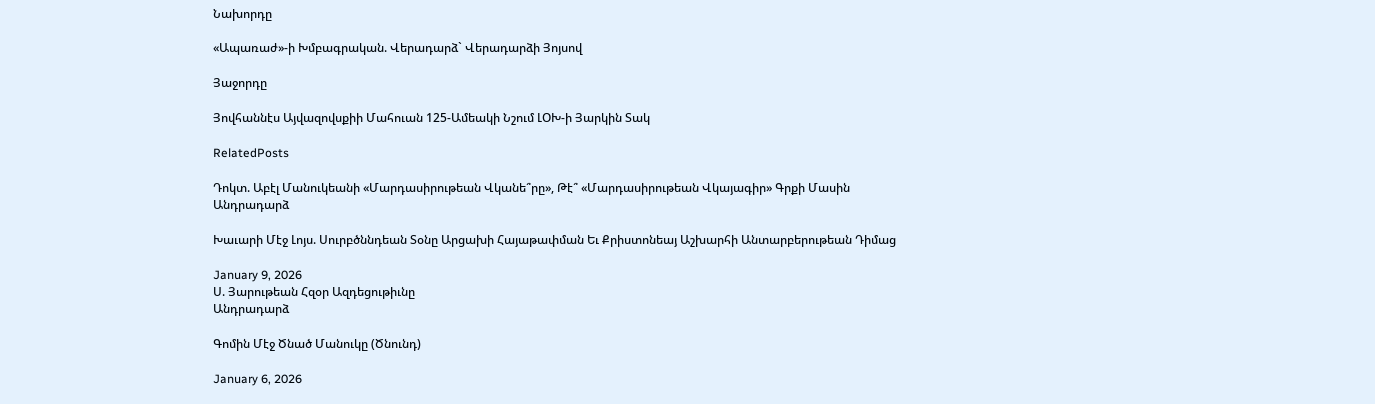Նախորդը

«Ապառաժ»-ի Խմբագրական. Վերադարձ` Վերադարձի Յոյսով

Յաջորդը

Յովհաննէս Այվազովսքիի Մահուան 125-Ամեակի Նշում ԼՕԽ-ի Յարկին Տակ

RelatedPosts

Դոկտ. Աբէլ Մանուկեանի «Մարդասիրութեան Վկանե՞րը», Թէ՞ «Մարդասիրութեան Վկայագիր» Գրքի Մասին
Անդրադարձ

Խաւարի Մէջ Լոյս. Սուրբծննդեան Տօնը Արցախի Հայաթափման Եւ Քրիստոնեայ Աշխարհի Անտարբերութեան Դիմաց

January 9, 2026
Ս. Յարութեան Հզօր Ազդեցութիւնը
Անդրադարձ

Գոմին Մէջ Ծնած Մանուկը (Ծնունդ)

January 6, 2026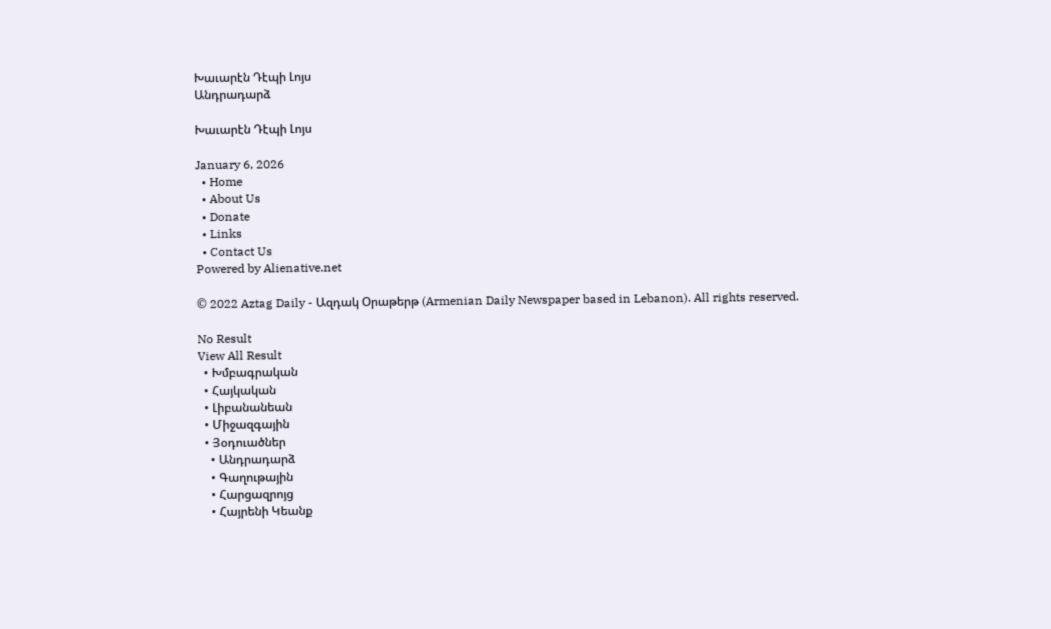Խաւարէն Դէպի Լոյս
Անդրադարձ

Խաւարէն Դէպի Լոյս

January 6, 2026
  • Home
  • About Us
  • Donate
  • Links
  • Contact Us
Powered by Alienative.net

© 2022 Aztag Daily - Ազդակ Օրաթերթ (Armenian Daily Newspaper based in Lebanon). All rights reserved.

No Result
View All Result
  • Խմբագրական
  • Հայկական
  • Լիբանանեան
  • Միջազգային
  • Յօդուածներ
    • Անդրադարձ
    • Գաղութային
    • Հարցազրոյց
    • Հայրենի Կեանք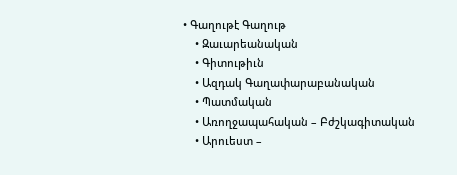• Գաղութէ Գաղութ
    • Զաւարեանական
    • Գիտութիւն
    • Ազդակ Գաղափարաբանական
    • Պատմական
    • Առողջապահական – Բժշկագիտական
    • Արուեստ –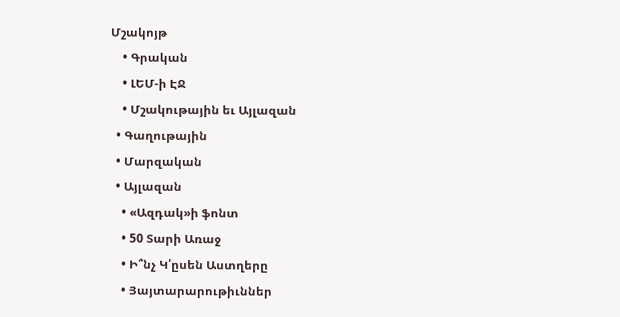Մշակոյթ
    • Գրական
    • ԼԵՄ-ի ԷՋ
    • Մշակութային եւ Այլազան
  • Գաղութային
  • Մարզական
  • Այլազան
    • «Ազդակ»ի ֆոնտ
    • 50 Տարի Առաջ
    • Ի՞նչ Կ՛ըսեն Աստղերը
    • Յայտարարութիւններ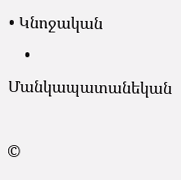• Կնոջական
    • Մանկապատանեկան

©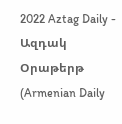2022 Aztag Daily - Ազդակ Օրաթերթ (Armenian Daily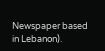Newspaper based in Lebanon).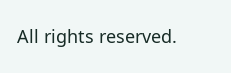All rights reserved.